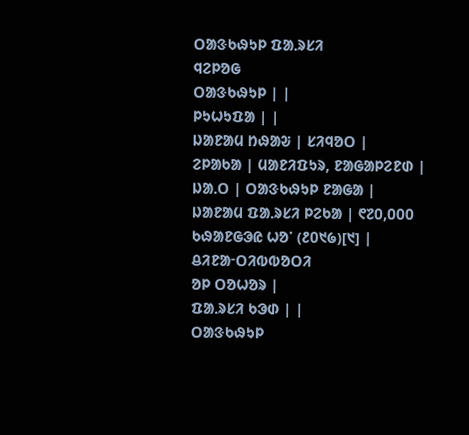ᱛᱟᱝᱠᱷᱩᱞ ᱯᱟᱹᱨᱥᱤ
ᱧᱮᱞᱚᱜ
ᱛᱟᱝᱠᱷᱩᱞ | |
ᱞᱩᱦᱩᱯᱟ | |
ᱡᱟᱱᱟᱢ ᱴᱷᱟᱶ | ᱥᱤᱧᱚᱛ |
ᱮᱞᱟᱠᱟ | ᱢᱟᱱᱤᱯᱩᱨ, ᱱᱟᱜᱟᱞᱮᱱᱰ |
ᱡᱟᱹᱛ | ᱛᱟᱝᱠᱷᱩᱞ ᱱᱟᱜᱟ |
ᱡᱟᱱᱟᱢ ᱯᱟᱹᱨᱥᱤ ᱞᱮᱠᱟ | ᱖᱗᱐,᱐᱐᱐ ᱠᱷᱟᱱᱜᱳᱭ ᱦᱚᱸ (᱒᱐᱑᱙)[᱑] |
ᱪᱤᱱᱟᱼᱛᱤᱵᱵᱚᱛᱤ
ᱚᱞ ᱛᱚᱦᱚᱨ |
ᱯᱟᱹᱨᱥᱤ ᱠᱳᱰ | |
ᱛᱟᱝᱠᱷᱩᱞ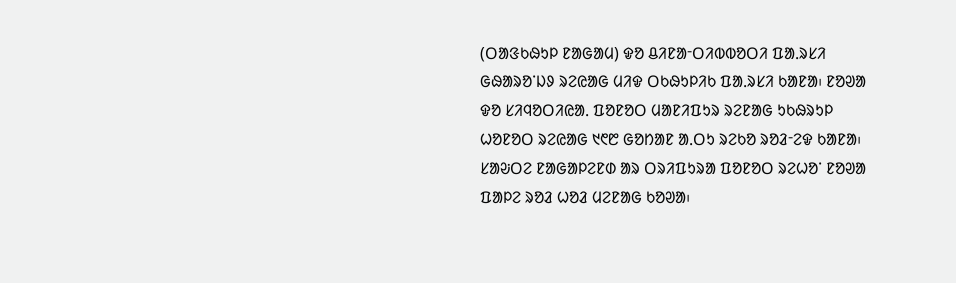(ᱛᱟᱝᱠᱷᱩᱞ ᱱᱟᱜᱟᱢ) ᱫᱚ ᱪᱤᱱᱟᱼᱛᱤᱵᱵᱚᱛᱤ ᱯᱟᱹᱨᱥᱤ ᱜᱷᱟᱨᱚᱸᱡᱽ ᱨᱮᱭᱟᱜ ᱢᱤᱫ ᱛᱠᱷᱩᱞᱤᱠ ᱯᱟᱹᱨᱥᱤ ᱠᱟᱱᱟ᱾ ᱱᱚᱣᱟ ᱫᱚ ᱥᱤᱧᱚᱛᱤᱭᱟᱹ ᱯᱚᱱᱚᱛ ᱢᱟᱱᱤᱯᱩᱨ ᱨᱮᱱᱟᱜ ᱩᱠᱷᱨᱩᱞ ᱦᱚᱱᱚᱛ ᱨᱮᱭᱟᱜ ᱑᱖᱘ ᱜᱚᱴᱟᱱ ᱟᱹᱛᱩ ᱨᱮᱠᱚ ᱨᱚᱲᱼᱮᱫ ᱠᱟᱱᱟ᱾ ᱥᱟᱶᱛᱮ ᱱᱟᱜᱟᱞᱮᱱᱰ ᱟᱨ ᱛᱨᱤᱯᱩᱨᱟ ᱯᱚᱱᱚᱛ ᱨᱮᱦᱚᱸ ᱱᱚᱣᱟ ᱯᱟᱞᱮ ᱨᱚᱲ ᱦᱚᱲ ᱢᱮᱱᱟᱜ ᱠᱚᱣᱟ᱾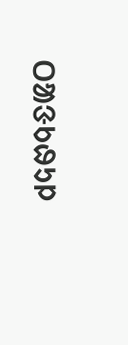ᱛᱟᱝᱠᱷᱩᱞ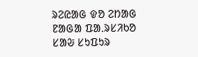ᱨᱮᱭᱟᱜ ᱫᱚ ᱮᱴᱟᱜ ᱱᱟᱜᱟ ᱯᱟᱹᱨᱥᱤᱠᱚ ᱥᱟᱶ ᱥᱩᱯᱩᱨ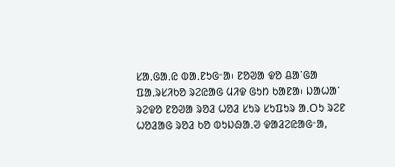ᱥᱟᱹᱜᱟᱹᱭ ᱵᱟᱹᱱᱩᱜᱼᱟ᱾ ᱱᱚᱣᱟ ᱫᱚ ᱪᱟᱸᱜᱟ ᱯᱟᱹᱨᱥᱤᱠᱚ ᱨᱮᱭᱟᱜ ᱢᱤᱫ ᱜᱩᱴ ᱠᱟᱱᱟ᱾ ᱡᱟᱦᱟᱸ ᱨᱮᱫᱚ ᱱᱚᱣᱟ ᱨᱚᱲ ᱦᱚᱲ ᱥᱩᱨ ᱥᱩᱯᱩᱨ ᱟᱹᱛᱩ ᱨᱮᱱ ᱦᱚᱲᱟᱜ ᱨᱚᱲ ᱠᱚ ᱵᱩᱡᱷᱟᱹᱣ ᱫᱟᱲᱮᱭᱟᱜᱼᱟ,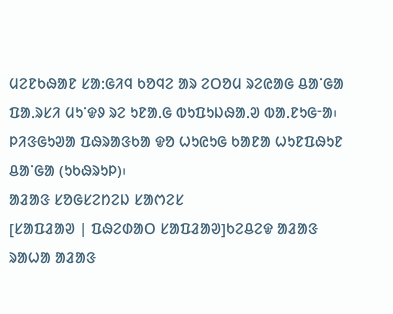ᱢᱮᱱᱠᱷᱟᱱ ᱥᱟᱺᱜᱤᱧ ᱠᱚᱧᱮ ᱟᱨ ᱮᱛᱚᱢ ᱨᱮᱭᱟᱜ ᱪᱟᱸᱜᱟ ᱯᱟᱹᱨᱥᱤ ᱢᱩᱸᱫᱽ ᱨᱮ ᱩᱱᱟᱹᱜ ᱵᱩᱯᱩᱡᱷᱟᱹᱣ ᱵᱟᱹᱱᱩᱜᱼᱟ᱾ ᱞᱤᱝᱜᱩᱣᱟ ᱯᱷᱨᱟᱝᱠᱟ ᱫᱚ ᱦᱩᱭᱩᱜ ᱠᱟᱱᱟ ᱦᱩᱱᱯᱷᱩᱱ ᱪᱟᱸᱜᱟ (ᱩᱠᱷᱨᱩᱞ)᱾
ᱟᱲᱟᱝ ᱥᱚᱜᱥᱮᱴᱮᱡ ᱥᱟᱬᱮᱥ
[ᱥᱟᱯᱲᱟᱣ | ᱯᱷᱮᱰᱟᱛ ᱥᱟᱯᱲᱟᱣ]ᱠᱮᱪᱮᱫ ᱟᱲᱟᱝ
ᱨᱟᱦᱟ ᱟᱲᱟᱝ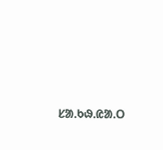ᱥᱟᱹᱠᱷᱹᱭᱟᱹᱛ